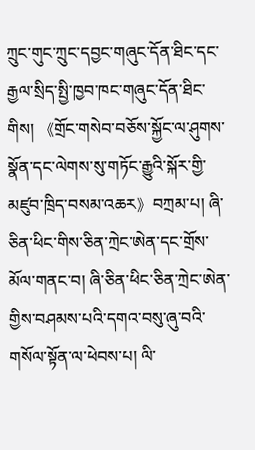ཀྲུང་གུང་ཀྲུང་དབྱང་གཞུང་དོན་ཐིང་དང་རྒྱལ་སྲིད་སྤྱི་ཁྱབ་ཁང་གཞུང་དོན་ཐིང་གིས། 《གྲོང་གསེབ་བཅོས་སྐྱོང་ལ་ཤུགས་སྣོན་དང་ལེགས་སུ་གཏོང་རྒྱུའི་སྐོར་གྱི་མཛུབ་ཁྲིད་བསམ་འཆར》བཀྲམ་པ། ཞི་ཅིན་ཕིང་གིས་ཅིན་ཀྲེང་ཨེན་དང་གྲོས་མོལ་གནང་བ། ཞི་ཅིན་ཕིང་ཅིན་ཀྲེང་ཨེན་གྱིས་བཤམས་པའི་དགའ་བསུ་ཞུ་བའི་གསོལ་སྟོན་ལ་ཕེབས་པ། ལི་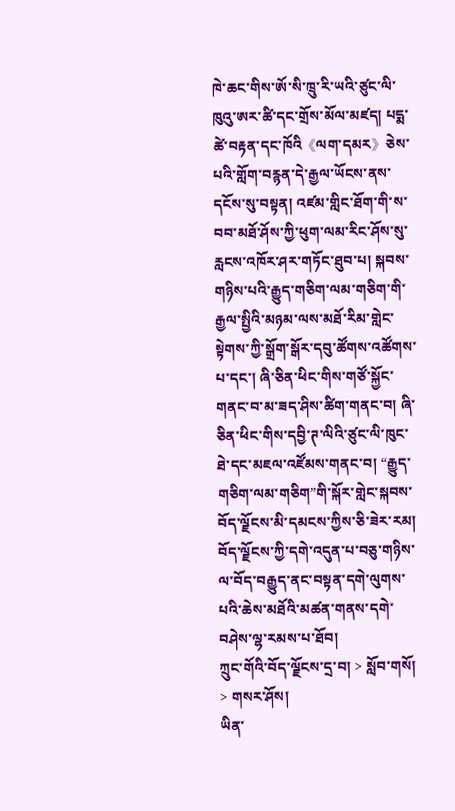ཁེ་ཆང་གིས་ཨོ་སི་ཁྲུ་རི་ཡའི་ཙུང་ལི་ཁུའུ་ཨར་ཚི་དང་གྲོས་མོལ་མཛད། པདྨ་ཚེ་བརྟན་དང་ཁོའི《ལག་དམར》ཅེས་པའི་གློག་བརྙན་དེ་རྒྱལ་ཡོངས་ནས་དངོས་སུ་བསྟན། འཛམ་གླིང་ཐོག་གི་ས་བབ་མཐོ་ཤོས་ཀྱི་ཕུག་ལམ་རིང་ཤོས་སུ་རླངས་འཁོར་ཤར་གཏོང་ཐུབ་པ། སྐབས་གཉིས་པའི་རྒྱུད་གཅིག་ལམ་གཅིག་གི་རྒྱལ་སྤྱིའི་མཉམ་ལས་མཐོ་རིམ་གླེང་སྟེགས་ཀྱི་སྒྲོག་སྒོར་དབུ་ཚོགས་འཚོགས་པ་དང་། ཞི་ཅིན་ཕིང་གིས་གཙོ་སྐྱོང་གནང་བ་མ་ཟད་ཤིས་ཚིག་གནང་བ། ཞི་ཅིན་ཕིང་གིས་དབྱི་ཊ་ལིའི་ཙུང་ལི་ཁུང་ཐེ་དང་མཇལ་འཛོམས་གནང་བ། “རྒྱུད་གཅིག་ལམ་གཅིག”གི་སྐོར་གླེང་སྐབས་བོད་ལྗོངས་མི་དམངས་ཀྱིས་ཅི་ཟེར་རམ། བོད་ལྗོངས་ཀྱི་དགེ་འདུན་པ་བཅུ་གཉིས་ལ་བོད་བརྒྱུད་ནང་བསྟན་དགེ་ལུགས་པའི་ཆེས་མཐོའི་མཚན་གནས་དགེ་བཤེས་ལྷ་རམས་པ་ཐོབ།
ཀྲུང་གོའི་བོད་ལྗོངས་དྲ་བ། > སློབ་གསོ། > གསར་ཤོས།
ཡིན་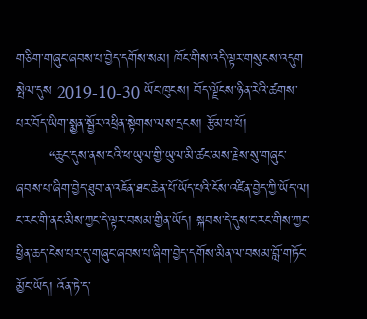གཅིག་གཞུང་ཞབས་པ་བྱེད་དགོས་སམ། ཁོང་གིས་འདི་ལྟར་གསུངས་འདུག
སྤེལ་དུས 2019-10-30 ཡོང་ཁུངས། བོད་ལྗོངས་ཉིན་རེའི་ཚགས་པར་བོད་ཡིག་སྨྱན་སྦྱོར་འཕྲིན་སྟེགས་ལས་དྲངས། རྩོམ་པ་པོ།
       “ཆུང་དུས་ནས་ངའི་ཕ་ཡུལ་གྱི་ཡུལ་མི་ཚང་མས་རྗེས་སུ་གཞུང་ཞབས་པ་ཞིག་བྱེད་ཐུབ་ན་འཇོན་ཐང་ཆེན་པོ་ཡོད་པའི་ངོས་འཛིན་བྱེད་ཀྱི་ཡོད་ལ། ང་རང་གི་ནང་མིས་ཀྱང་དེ་ལྟར་བསམ་གྱིན་ཡོད། སྐབས་དེ་དུས་ང་རང་གིས་ཀྱང་ཕྱིན་ཆད་ངེས་པར་དུ་གཞུང་ཞབས་པ་ཞིག་བྱེད་དགོས་མིན་ལ་བསམ་བློ་གཏོང་མྱོང་ཡོད། འོན་ཏེ་ད་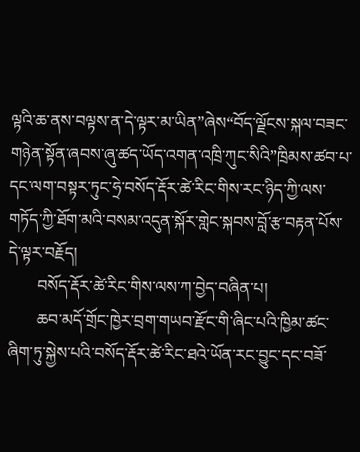ལྟའི་ཆ་ནས་བལྟས་ན་དེ་ལྟར་མ་ཡིན”ཞེས“བོད་ལྗོངས་སྐལ་བཟང་གཉེན་སྟོན་ཞབས་ཞུ་ཚད་ཡོད་འགན་འཁྲི་ཀུང་སིའི”ཁྲིམས་ཚབ་པ་དང་ལག་བསྟར་ཏུང་ཧྲེ་བསོད་རྡོར་ཚེ་རིང་གིས་རང་ཉིད་ཀྱི་ལས་གཏོད་ཀྱི་ཐོག་མའི་བསམ་འདུན་སྐོར་གླེང་སྐབས་བློ་རྩ་བརྟན་པོས་དེ་ལྟར་བརྗོད།
       བསོད་རྡོར་ཚེ་རིང་གིས་ལས་ཀ་བྱེད་བཞིན་པ།
       ཆབ་མདོ་གྲོང་ཁྱེར་བྲག་གཡབ་རྫོང་གི་ཞིང་པའི་ཁྱིམ་ཚང་ཞིག་ཏུ་སྐྱེས་པའི་བསོད་རྡོར་ཚེ་རིང་ཐའེ་ཡོན་རང་བྱུང་དང་བཟོ་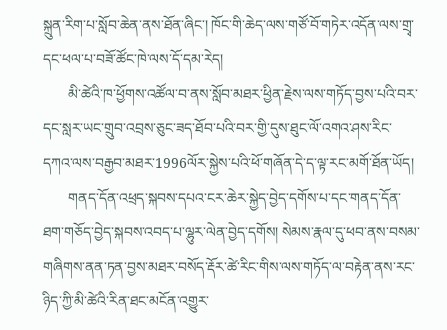སྐྲུན་རིག་པ་སློབ་ཆེན་ནས་ཐོན་ཞིང་། ཁོང་གི་ཆེད་ལས་གཙོ་བོ་གཏེར་འདོན་ལས་གྲྭ་དང་ཕལ་པ་བཟོ་ཚོང་ཁེ་ལས་དོ་དམ་རེད།
       མི་ཚེའི་ཁ་ཕྱོགས་འཚོལ་བ་ནས་སློབ་མཐར་ཕྱིན་རྗེས་ལས་གཏོད་བྱས་པའི་བར་དང་སླར་ཡང་གྲུབ་འབྲས་ཅུང་ཟད་ཐོབ་པའི་བར་གྱི་དུས་ཐུང་ལོ་འགའ་ཤས་རིང་དཀའ་ལས་བརྒྱབ་མཐར་1996ལོར་སྐྱེས་པའི་ཕོ་གཞོན་དེ་ད་ལྟ་རང་མགོ་ཐོན་ཡོད།
       གནད་དོན་འཕྲད་སྐབས་དཔའ་ངར་ཆེར་སྐྱེད་བྱེད་དགོས་པ་དང་གནད་དོན་ཐག་གཅོད་བྱེད་སྐབས་འབད་པ་ལྷུར་ལེན་བྱེད་དགོས། སེམས་རྣལ་དུ་ཕབ་ནས་བསམ་གཞིགས་ནན་ཏན་བྱས་མཐར་བསོད་རྡོར་ཚེ་རིང་གིས་ལས་གཏོད་ལ་བརྟེན་ནས་རང་ཉིད་ཀྱི་མི་ཚེའི་རིན་ཐང་མངོན་འགྱུར་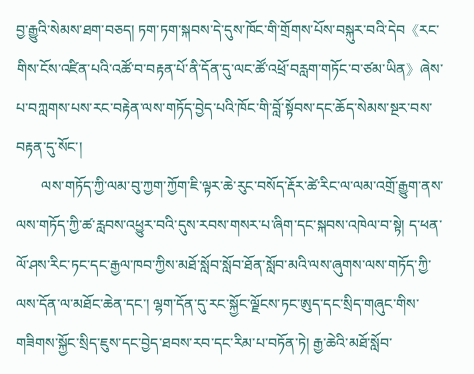བྱ་རྒྱུའི་སེམས་ཐག་བཅད། ཏག་ཏག་སྐབས་དེ་དུས་ཁོང་གི་གྲོགས་པོས་བསྐུར་བའི་དེབ《རང་གིས་ངོས་འཛིན་པའི་འཚོ་བ་བརྟན་པོ་ནི་དོན་དུ་ལང་ཚོ་འཕྲོ་བརླག་གཏོང་བ་ཙམ་ཡིན》ཞེས་པ་བཀླགས་པས་རང་བརྟེན་ལས་གཏོད་བྱེད་པའི་ཁོང་གི་བློ་སྟོབས་དང་ཆོད་སེམས་སྔར་བས་བརྟན་དུ་སོང་།
       ལས་གཏོད་ཀྱི་ལམ་བུ་ཀྱག་ཀྱོག་ཇི་ལྟར་ཆེ་རུང་བསོད་རྡོར་ཚེ་རིང་ལ་ལམ་འགྲོ་རྒྱུག་ནས་ལས་གཏོད་ཀྱི་ཚ་རླབས་འཕྱུར་བའི་དུས་རབས་གསར་པ་ཞིག་དང་སྐབས་འཁེལ་བ་སྟེ། ད་ཕན་ལོ་ཤས་རིང་ཏང་དང་རྒྱལ་ཁབ་ཀྱིས་མཐོ་སློབ་སློབ་ཐོན་སློབ་མའི་ལས་ཞུགས་ལས་གཏོད་ཀྱི་ལས་དོན་ལ་མཐོང་ཆེན་དང་། ལྷག་དོན་དུ་རང་སྐྱོང་ལྗོངས་ཏང་ཨུད་དང་སྲིད་གཞུང་གིས་གཟིགས་སྐྱོང་སྲིད་ཇུས་དང་བྱེད་ཐབས་རབ་དང་རིམ་པ་བཏོན་ཏེ། རྒྱ་ཆེའི་མཐོ་སློབ་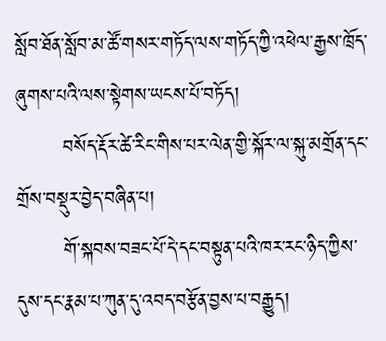སློབ་ཐོན་སློབ་མ་ཚོ་གསར་གཏོད་ལས་གཏོད་ཀྱི་འཕེལ་རྒྱས་ཁྲོད་ཞུགས་པའི་ལས་སྟེགས་ཡངས་པོ་བཏོད།
       བསོད་རྡོར་ཚེ་རིང་གིས་པར་ལེན་གྱི་སྐོར་ལ་སྐུ་མགྲོན་དང་གྲོས་བསྡུར་བྱེད་བཞིན་པ།
       གོ་སྐབས་བཟང་པོ་དེ་དང་བསྟུན་པའི་ཁར་རང་ཉིད་ཀྱིས་དུས་དང་རྣམ་པ་ཀུན་དུ་འབད་བརྩོན་བྱས་པ་བརྒྱུད།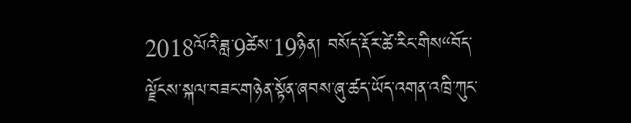2018ལོའི་ཟླ་9ཚེས་19ཉིན། བསོད་རྡོར་ཚེ་རིང་གིས“བོད་ལྗོངས་སྐལ་བཟང་གཉེན་སྟོན་ཞབས་ཞུ་ཚད་ཡོད་འགན་འཁྲི་ཀུང་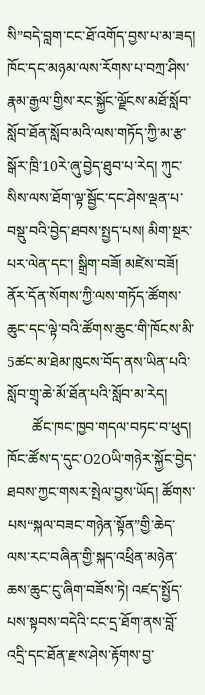སི”བདེ་བླག་ངང་ཐོ་འགོད་བྱས་པ་མ་ཟད། ཁོང་དང་མཉམ་ལས་རོགས་པ་བཀྲ་ཤིས་རྣམ་རྒྱལ་གྱིས་རང་སྐྱོང་ལྗོངས་མཐོ་སློབ་སློབ་ཐོན་སློབ་མའི་ལས་གཏོད་ཀྱི་མ་རྩ་སྒོར་ཁྲི་10རེ་ཞུ་བྱེད་ཐུབ་པ་རེད། ཀུང་སིས་ལས་ཐོག་ལྟ་སྦྱོང་དང་ཤེས་ལྡན་པ་བསྡུ་བའི་བྱེད་ཐབས་སྤྱད་པས། མིག་སྔར་པར་ལེན་དང་། སྒྲིག་བཟོ། མཛེས་བཟོ། ནོར་དོན་སོགས་ཀྱི་ལས་གཏོད་ཚོགས་ཆུང་དང་ལྟེ་བའི་ཚོགས་ཆུང་གི་ཁོངས་མི་5ཚང་མ་ཐེམ་ཁུངས་བོད་ནས་ཡིན་པའི་སློབ་གྲྭ་ཆེ་མོ་ཐོན་པའི་སློབ་མ་རེད།
       ཚོང་ཁང་ཁྱབ་གདལ་བཏང་བ་ཕུད། ཁོང་ཚོས་ད་དུང་O2Oཡི་གཉེར་སྐྱོང་བྱེད་ཐབས་ཀྱང་གསར་སྤེལ་བྱས་ཡོད། ཚོགས་པས“སྐལ་བཟང་གཉེན་སྟོན”གྱི་ཆེད་ལས་རང་བཞིན་གྱི་སྐད་འཕྲིན་མཉེན་ཆས་ཆུང་ངུ་ཞིག་བཟོས་ཏེ། འཛད་སྤྱོད་པས་སྟབས་བདེའི་ངང་དྲ་ཐོག་ནས་བློ་འདྲི་དང་ཐོན་རྫས་ཤེས་རྟོགས་བྱ་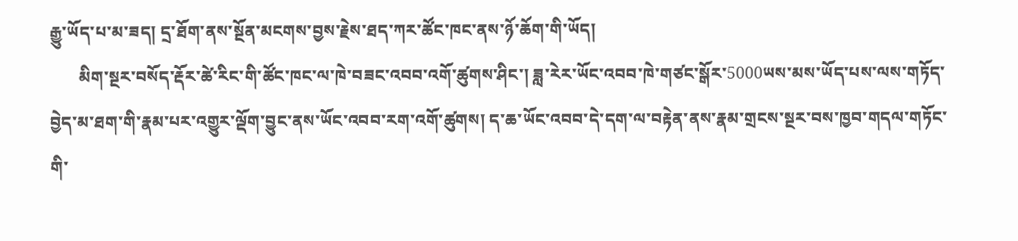རྒྱུ་ཡོད་པ་མ་ཟད། དྲ་ཐོག་ནས་སྔོན་མངགས་བྱས་རྗེས་ཐད་ཀར་ཚོང་ཁང་ནས་ཉོ་ཆོག་གི་ཡོད།
       མིག་སྔར་བསོད་རྡོར་ཚེ་རིང་གི་ཚོང་ཁང་ལ་ཁེ་བཟང་འབབ་འགོ་ཚུགས་ཤིང་། ཟླ་རེར་ཡོང་འབབ་ཁེ་གཙང་སྒོར་5000ཡས་མས་ཡོད་པས་ལས་གཏོད་བྱེད་མ་ཐག་གི་རྣམ་པར་འགྱུར་ལྡོག་བྱུང་ནས་ཡོང་འབབ་རག་འགོ་ཚུགས། ད་ཆ་ཡོང་འབབ་དེ་དག་ལ་བརྟེན་ནས་རྣམ་གྲངས་སྔར་བས་ཁྱབ་གདལ་གཏོང་གི་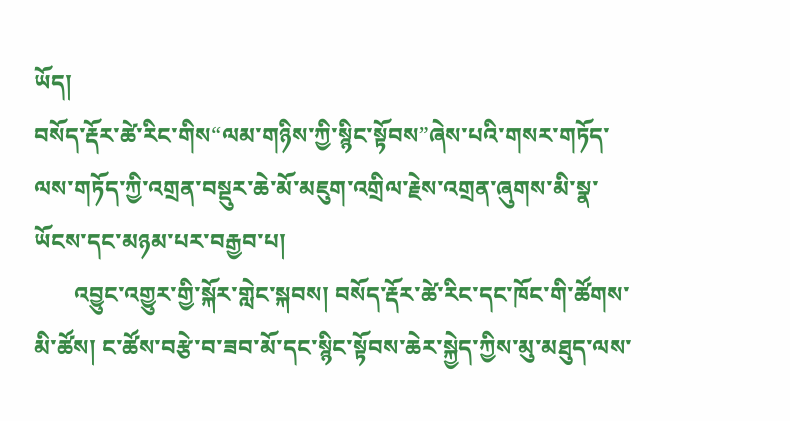ཡོད།
བསོད་རྡོར་ཚེ་རིང་གིས“ལམ་གཉིས་ཀྱི་སྙིང་སྟོབས”ཞེས་པའི་གསར་གཏོད་ལས་གཏོད་ཀྱི་འགྲན་བསྡུར་ཆེ་མོ་མཇུག་འགྲིལ་རྗེས་འགྲན་ཞུགས་མི་སྣ་ཡོངས་དང་མཉམ་པར་བརྒྱབ་པ།
       འབྱུང་འགྱུར་གྱི་སྐོར་གླེང་སྐབས། བསོད་རྡོར་ཚེ་རིང་དང་ཁོང་གི་ཚོགས་མི་ཚོས། ང་ཚོས་བརྩེ་བ་ཟབ་མོ་དང་སྙིང་སྟོབས་ཆེར་སྐྱེད་ཀྱིས་མུ་མཐུད་ལས་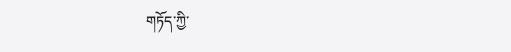གཏོད་ཀྱི་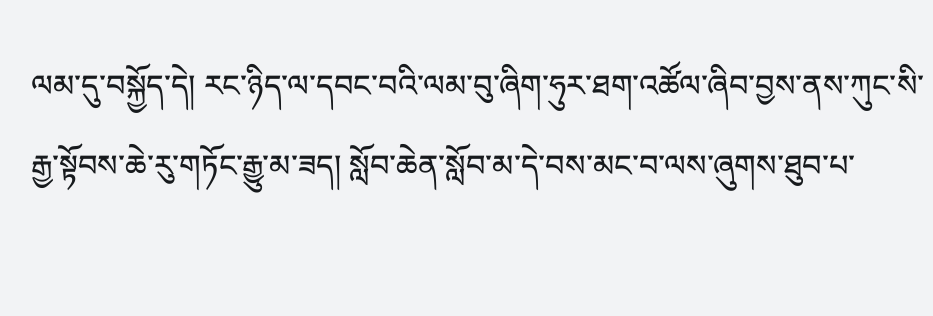ལམ་དུ་བསྐྱོད་དེ། རང་ཉིད་ལ་དབང་བའི་ལམ་བུ་ཞིག་ཧུར་ཐག་འཚོལ་ཞིབ་བྱས་ནས་ཀུང་སི་རྒྱ་སྟོབས་ཆེ་རུ་གཏོང་རྒྱུ་མ་ཟད། སློབ་ཆེན་སློབ་མ་དེ་བས་མང་བ་ལས་ཞུགས་ཐུབ་པ་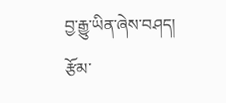བྱ་རྒྱུ་ཡིན་ཞེས་བཤད།
རྩོམ་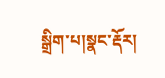སྒྲིག་པ།སྣང་རྡོར།